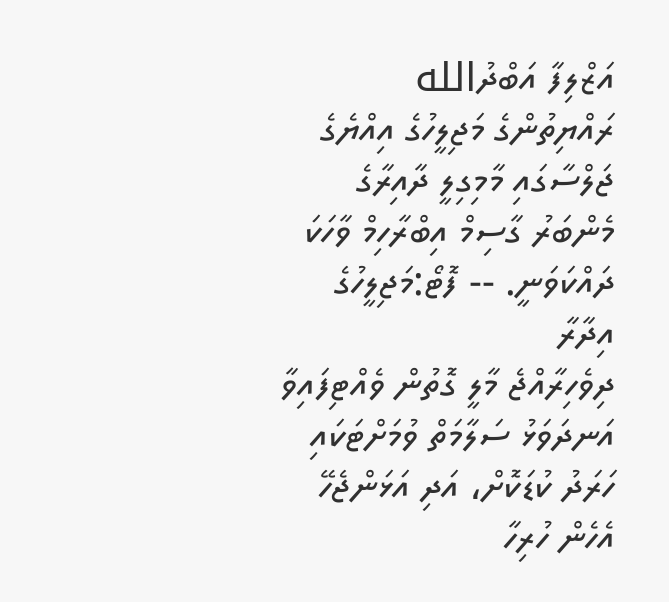އަޒްލިފާ އަބްދުالله
ރައްޔިތުންގެ މަޖިލީހުގެ އިއްޔެގެ ޖަލްސާގައި މާމިގިލީ ދާއިރާގެ މެންބަރު ގާސިމް އިބްރާހިމް ވާހަކަ ދައްކަވަނީ. -- ފޮޓޯ:މަޖިލީހުގެ އިދާރާ
ދިވެހިރާއްޖެ މާލީ ގޮތުން ވެއްޓިފައިވާ އަނދަވަޅު ސަލާމަތް ވުމަށްޓަކައި ހަރަދު ކުޑަކޮށް، އަދި އަޅަންޖެހޭ އެހެން ހުރިހާ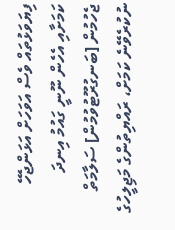ފިޔަވަޅުތައް ވެސް އަވަހަށް އަޅަންޖެހޭ ކަމަށާއި އެހެން ނޫނީ ގައުމު އިނދަ ޖެހުމުން [ބަނގުރޫޓުވުމުން] ސަލާމަތް ނުކުރެވޭނެ ކަމަށް، ރައްޔިތުންގެ މަޖިލީހުގެ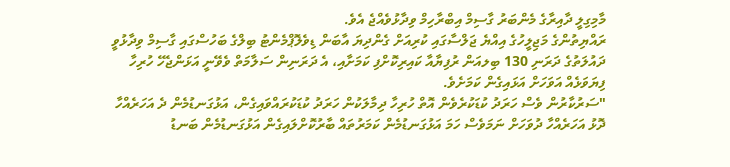މާމިގިލީ ދާއިރާގެ މެންބަރު ގާސިމް އިބްރާހިމް ވިދާޅުވެއްޖެ އެވެ.
ރައްޔިތުންގެ މަޖިލީހުގެ އިއްޔެ ޖަލްސާގައި ކުރިއަށް ގެންދިޔަ އާބަން ޑިވެލޮޕްމެންޓު ބިލްގެ ބަހުސްގައި ގާސިމް ވިދާޅުވީ ދައުލަތުގެ ދަރަނި 130 ބިލއަން ރުފިޔާއާ ކައިރިކޮށްފި ކަމަށާއި، އެ ދަރަނިން ސަލާމަތް ވެވޭނީ އަޅަންޖެހޭ ހުރިހާ ފިޔަވަޅެއް އަވަހަށް އަޅައިގެން ކަމަށެވެ.
"ސަރުކާރުން ވެސް ހަރަދު ކުޑަކުރެވެން އޮތް ހުރިހާ ދިމާލަކުން ހަރަދު ކުޑަކުރައްވައިގެން، އަޅުގަނޑުމެން ދެ އަހަރެއްހާ ދޮޅު އަހަރެއްހާ ދުވަހަށް ނަމަވެސް ހަމަ އަޅުގަނޑުމެން ކަމަރުތައް ބާރުކޮށްލައިގެން އަޅުގަނޑުމެން ބަނޑު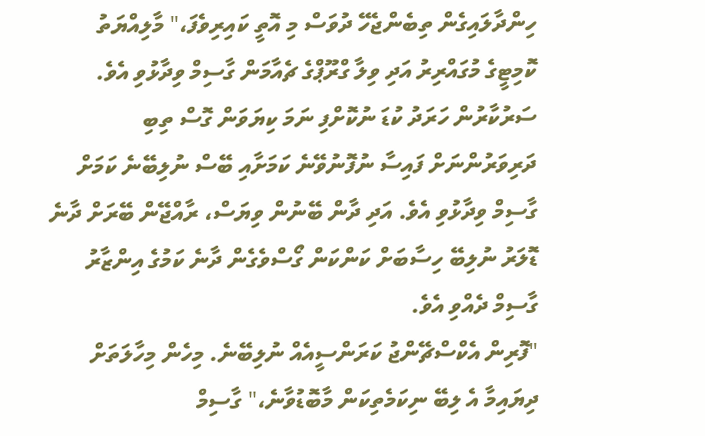ހިންދާލައިގެން ތިބެންޖެހޭ ދުވަސް މި އޮތީ ކައިރިވެފަ،" މާލިއްޔަތު ކޮމިޓީގެ މުގައްރިރު އަދި ވިލާ ގްރޫޕްގެ ޗެއާމަން ގާސިމް ވިދާޅުވި އެވެ.
ސަރުކާރުން ހަރަދު ކުޑަ ނުކޮށްފި ނަމަ ކިޔަވަން ގޮސް ތިބި ދަރިވަރުންނަށް ފައިސާ ނުފޮނުވޭނެ ކަމަށާއި ބޭސް ނުލިބޭނެ ކަމަށް ގާސިމް ވިދާޅުވި އެވެ. އަދި ދާން ބޭނުން ވިޔަސް، ރާއްޖޭން ބޭރަށް ދާނެ ޑޮލަރު ނުލިބޭ ހިސާބަށް ކަންކަން ގޯސްވެގެން ދާނެ ކަމުގެ އިންޒާރު ގާސިމް ދެއްވި އެވެ.
"ފޮރިން އެކްސްޗޭންޖު ކަރަންސީއެއް ނުލިބޭނެ. މިހެން މިހާލަތަށް ދިޔައިމާ އެ ލިބޭ ނިކަމެތިކަން މާބޮޑުވާނެ،" ގާސިމް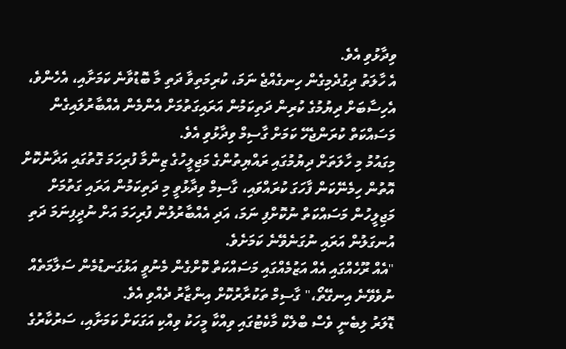ވިދާޅުވި އެވެ.
އެ ހާލަތު ދިގުދެމިގެން ހިނގެއްޖެ ނަމަ، ކުރިމަތިވާ ދަތި މާ ބޮޑުވާނެ ކަމަށާއި، އެހެންވެ، އެހިސާބަށް ދިޔުމުގެ ކުރިން ދަތިކަމުން އަރައިގަތުމަށް އެންމެން އެއްބާރުލައިގެން މަސައްކަތް ކުރަންޖެހޭ ކަމަށް ގާސިމް ވިދާޅުވި އެވެ.
މިގައުމު މި ހާލަތަށް ދިޔުމުގައި ރައްޔިތުންގެ މަޖިލީހުގެ ޒިންމާ ފުރިހަމަ ގޮތުގައި އަދާނުކޮށް އޮތުން ހިމެނޭކަން ފާހަގަ ކުރައްވައި، ގާސިމް ވިދާޅުވީ މި ދަތިކަމުން އަރައި ގަތުމަށް މަޖިލީހުން މަސައްކަތް ނުކޮށްފި ނަމަ، އަދި އެއްބާރުލުން ފުރިހަމަ އަށް ނުދީފިނަމަ ދަތި އުނގަލުން އަރައި ނުގަނެވޭނެ ކަމަށެވެ.
"އެއް ރޫހެއްގައި އެއް އަޒުމެއްގައި މަސައްކަތް ކޮށްގެން މެނުވީ އަޅުގަނޑުމެން ސަލާމަތެއް ނުވެވޭނެ އިނގޭތޯ،" ގާސިމް ތަކުރާރުކޮށް އިންޒާރު ދެއްވި އެވެ.
ޑޮލަރު ލިބެނީ ވެސް ބްލެކް މާކެޓުގައި ވިއްކާ މީހަކު ވިއްކި އަގަކަށް ކަމަށާއި، ސަރުކާރުގެ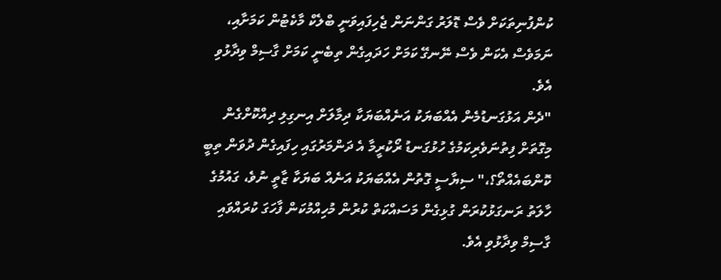ކުންފުނިތަކަށް ވެސް ޑޮލަރު ގަންނަން ޖެހިފައިވަނީ ބްލެކް މާކެޓުން ކަމަށާއި، ނަމަވެސް އެކަން ވެސް ނޭނގޭ ކަމަށް ހަދައިގެން ތިބެނީ ކަމަށް ގާސިމް ވިދާޅުވި އެވެ.
"ދެން އަޅުގަނޑުމެން އެއްބަޔަކު އަނެއްބަޔަކާ ދިމާލަށް އިނގިލި ދިއްކޮށްގެން މިގޮތަށް ފިތުނަވެރިކަމުގެ ހުޅުގަނޑު ރޯކުރީމާ އެ ދަންމަރުގައި ހިފައިގެން ދުވަން ތިބީ ކޮންބައެއްތޯ؟،" ސިޔާސީ ގޮތުން އެއްބަޔަކު އަނެއް ބަޔަކާ ޒާތީ ނުވެ، ގައުމުގެ ހާލަތު ރަނގަޅުކުރަން ގުޅިގެން މަސައްކަތް ކުރުން މުހިއްމުކަން ފާހަގަ ކުރައްވައި ގާސިމް ވިދާޅުވި އެވެ.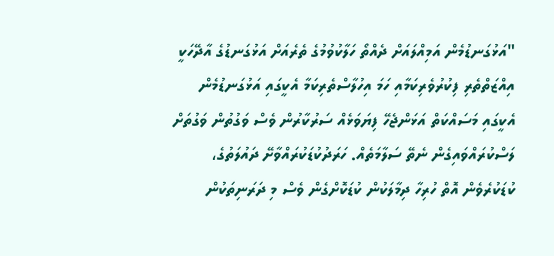"އަޅުގަނޑުމެން އަމިއްލައަށް ދެއްތޯ ހަލާކުވުމުގެ ތެރެއަށް އަޅުގަނޑުގެ އާދޭހަކީ އިއްޒަތްތެރި ފިކުރުވެރިކަމާއި ހަމަ އިހުލާސްތެރިކަމާ އެކީގައި އަޅުގަނޑުމެން އެކީގައި މަސައްކަތް އަޅަންޖެހޭ ފިޔަވަޅެއް ސަރުކާރުން ވެސް ވަގުތުން ވަގުތަށް ލަސްކުރައްވައިގެން ނެތޭ ސަލާމަތެއް. ހަރަދުކުޑަކުރައްވާށޭ ދައުލަތުގެ، ކުޑަކުރެވެން އޮތް ހުރިހާ ދިމާލަކުން ކުޑަކޮށްގެން ވެސް މި ދަރަނިތަކުން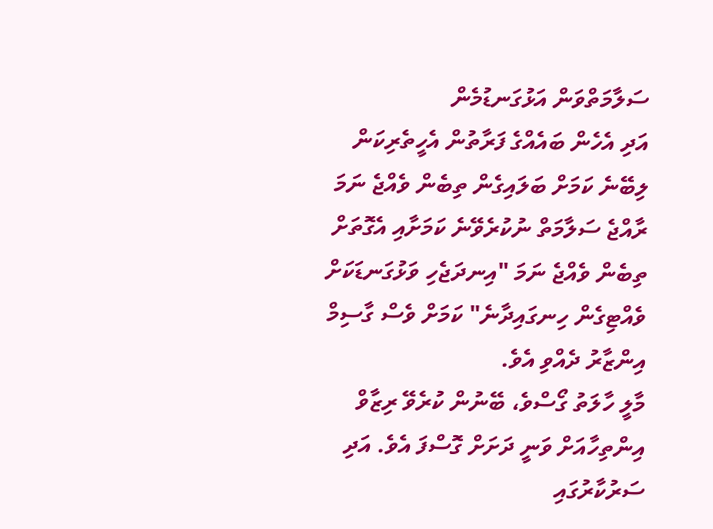ސަލާމަތްވަން އަޅުގަނޑުމެން
އަދި އެހެން ބައެއްގެ ފަރާތުން އެހީތެރިކަން ލިބޭނެ ކަމަށް ބަލައިގެން ތިބެން ވެއްޖެ ނަމަ ރާއްޖެ ސަލާމަތް ނުކުރެވޭނެ ކަމަށާއި އެގޮތަށް ތިބެން ވެއްޖެ ނަމަ "އިނދަޖެހި ވަޅުގަނޑަކަށް ވެއްޓިގެން ހިނގައިދާނެ" ކަމަށް ވެސް ގާސިމް އިންޒާރު ދެއްވި އެވެ.
މާލީ ހާލަތު ގޯސްވެ، ބޭނުން ކުރެވޭ ރިޒާވް އިންތިހާއަށް ވަނީ ދަށަށް ގޮސްފަ އެވެ. އަދި ސަރުކާރުގައި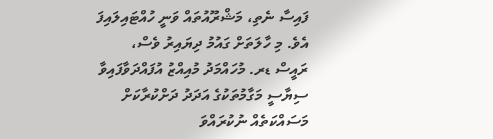ފައިސާ ނެތި، މަޝްރޫއުތައް ވަނީ ހުއްޓައިލައިފަ އެވެ. މި ހާލަތަށް ގައުމު ދިޔައިރު ވެސް، ރައީސް ޑރ. މުހައްމަދު މުއިއްޒު އުފައްދަވާފައިވާ ސިޔާސީ މަގާމުތަކުގެ އަދަދު ދަށްކުރާކަށް މަސައްކަތެއް ނުކުރައްވަ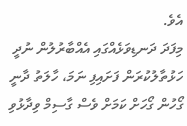އެވެ.
މިފަދަ ދަނޑިވަޅެއްގައި އެއްބާރުލުން ނުދީ ހަޅުތާލުކުރަން ފަށައިފި ނަމަ، ހާލަތު ދާނީ ގޯހުން ގޯހަށް ކަމަށް ވެސް ގާސިމް ވިދާޅުވި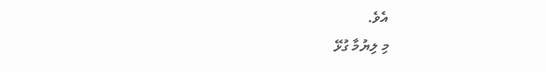އެވެ.
މި ލިޔުމާ ގުޅޭ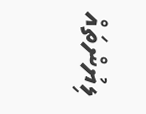ލިޔުންތައް